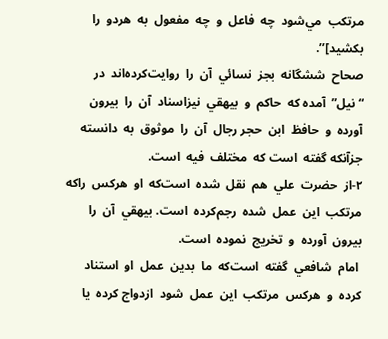مرتکب  مي‌شود  چه  فاعل  و  چه  مفعول  به  هردو  را  بکشيد]’’.
صحاح  ششگانه  بجز  نسائي  آن  را  روايت‌کرده‌اند  در  “نيل‌”  آمده ‌که  حاکم  و  بيهقي  نيزاسناد  آن  را  بيرو‌ن  آورده  و  حافظ  ابن  حجر رجال  آن  را  موثوق  به  دانسته  جزآنکه گفته  است‌ که  مختلف  فيه  است‌.
٢-از  حضرت  علي  هم  نقل  شده  است‌که  او  هرکس  راکه  مرتکب  اين  عمل  شده  رجم‌کرده  است‌. بيهقي  آن  را  بيرو‌ن  آورده  و  تخريج  نموده  است‌.
 امام  شافعي  گفته  است‌که  ما  بدين  عمل  او  استناد  کرده  و  هرکس  مرتکب  اين  عمل  شود  ازدواج ‌کرده  يا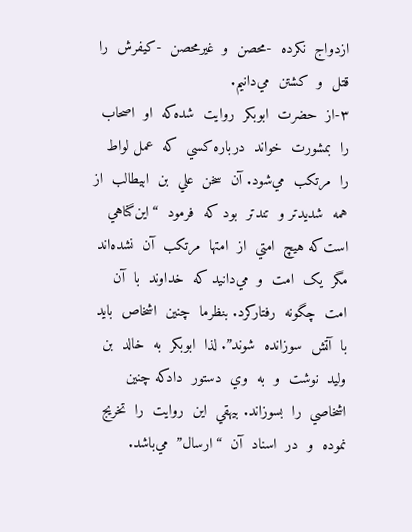ازدواج  نکرده  -محصن  و  غيرمحصن  -کيفرش  را  قتل  و  کشتن  مي‌دانيم‌.
٣-از  حضرت  ابوبکر  روايت  شده‌که  او  اصحاب  را  بمشورت  خواند  درباره‌ کسي  که  عمل‌ لواط  را  مرتکب  مي‌شود. آن  سخن  علي  بن  ابيطالب  از همه  شديدتر و  تندتر  بود که  فرمود  “اين‌گناهي  است‌که هيچ  امتي  از  امتها  مرتکب  آن  نشده‌اند  مگر  يک  امت  و  مي‌دانيد که  خداوند  با  آن  امت  چگونه  رفتارکرد. بنظرما  چنين  اشخاص  بايد با  آتش  سوزانده  شوند”. لذا  ابوبکر  به  خالد  بن  وليد  نوشت  و  به  وي  دستور  دادکه چنين  اشخاصي  را  بسوزاند. بيهقي  اين  روايت  را  تخريج  نموده  و  در  اسناد  آن  “ارسال‌”  مي‌باشد.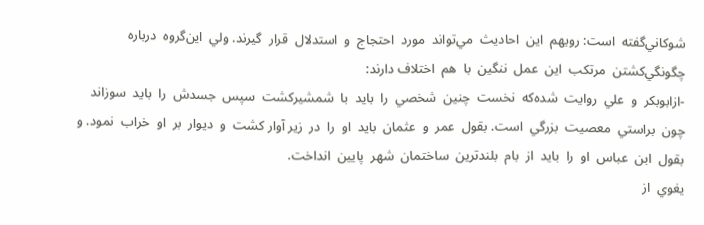شوکاني‌گفته  است‌: رويهم  اين  احاديث  مي‌تواند  مورد  احتجاج  و  استدلال  قرار  گيرند. ولي  اين‌گروه  درباره  چگونگي‌کشتن  مرتکب  اين  عمل  ننگين  با  هم  اختلاف دارند:
-ازابوبکر  و  علي  روايت  شده‌که  نخست  چنين  شخصي  را  بايد  با  شمشيرکشت  سپس  جسدش  را  بايد  سوزاند  چون  براستي  معصيت  بزرگي  است‌. بقول  عمر  و  عثمان  بايد  او  را  در  زير آوار کشت  و  ديوار  بر  او  خراب  نمود. و  بقول  ابن  عباس  او  را  بايد  از  بام  بلندترين  ساختمان  شهر  پايين  انداخت‌.
يغوي  از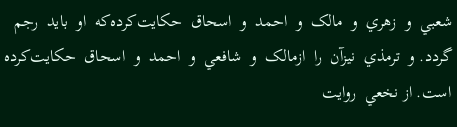شعبي  و  زهري  و  مالک  و  احمد  و  اسحاق  حکايت‌کرده‌که  او  بايد  رجم  گردد. و  ترمذي  نيزآن  را  ازمالک  و  شافعي  و  احمد  و  اسحاق  حکايت‌کرده  است‌. از نخعي  روايت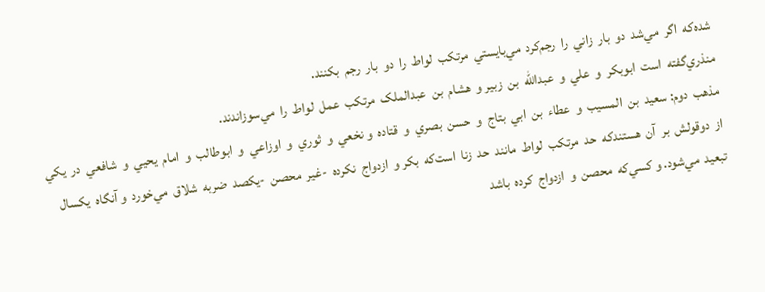شده‌که  اگر  مي‌شد  دو  بار  زاني  را  رجم‌کرد  مي‌بايستي  مرتکب  لواط  را  دو  بار  رجم  بکنند.
منذري‌گفته  است  ابوبکر  و  علي  و  عبدالله  بن  زبير و  هشام  بن  عبدالملک  مرتکب  عمل  لواط  را  مي‌سوزاندند.
مذهب  دوم‌: سعيد  بن  المسيب  و  عطاء  بن  ابي  بتاج  و  حسن  بصري  و  قتاده  و نخعي  و  ثوري  و  اوزاعي  و  ابوطالب  و  امام  يحيي  و  شافعي  در  يکي  از  دوقولش  بر  آن  هستندکه  حد  مرتکب  لواط  مانند  حد  زنا  است‌که  بکر و  ازدواج  نکرده  -غير  محصن  -يکصد  ضربه  شلاق  مي‌خورد  و آنگاه  يکسال  تبعيد  مي‌شود. و کسي‌که  محصن  و  ازدواج  کرده  باشد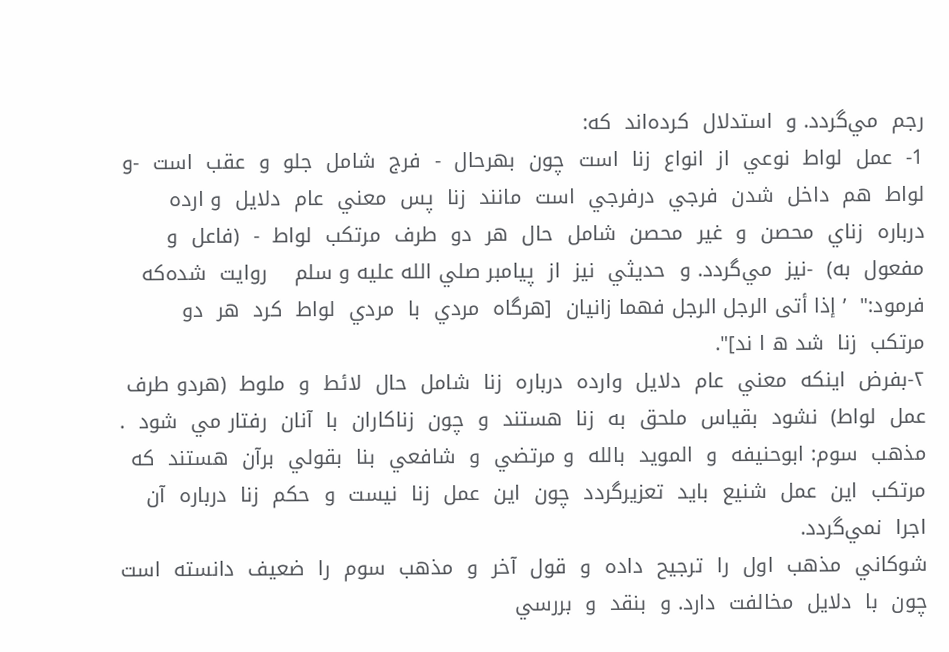رجم  مي‌گردد. و  استدلال  کرده‌اند  که‌:
1-  عمل  لواط  نوعي  از  انواع  زنا  است  چون  بهرحال  -  فرج  شامل  جلو  و  عقب  است  -و لواط  هم  داخل  شدن  فرجي  درفرجي  است  مانند  زنا  پس  معني  عام  دلايل  و ارده  درباره  زناي  محصن  و  غير  محصن  شامل  حال  هر  دو  طرف  مرتکب  لواط  -  (فاعل  و  مفعول  به‌)  -نيز  مي‌گردد. و  حديثي  نيز  از  پيامبر صلي الله عليه و سلم    روايت  شده‌که  فرمود:"  ’ إذا أتى الرجل الرجل فهما زانيان  [هرگاه  مردي  با  مردي  لواط  کرد  هر  دو  مرتکب  زنا  شد ه ا ند]".
٢-بفرض  اينکه  معني  عام  دلايل  وارده  درباره  زنا  شامل  حال  لائط  و  ملوط  (هردو طرف  عمل  لواط‌)  نشود  بقياس  ملحق  به  زنا  هستند  و  چون  زناکاران  با  آنان  رفتار مي  شود  .
مذهب  سوم‌: ابوحنيفه  و  المويد  بالله  و مرتضي  و  شافعي  بنا  بقولي  برآن  هستند  که  مرتکب  اين  عمل  شنيع  بايد  تعزيرگردد  چون  اين  عمل  زنا  نيست  و  حکم  زنا  درباره  آن  اجرا  نمي‌گردد.
شوکاني  مذهب  اول  را  ترجيح  داده  و  قول  آخر  و  مذهب  سوم  را  ضعيف  دانسته  است  چون  با  دلايل  مخالفت  دارد. و  بنقد  و  بررسي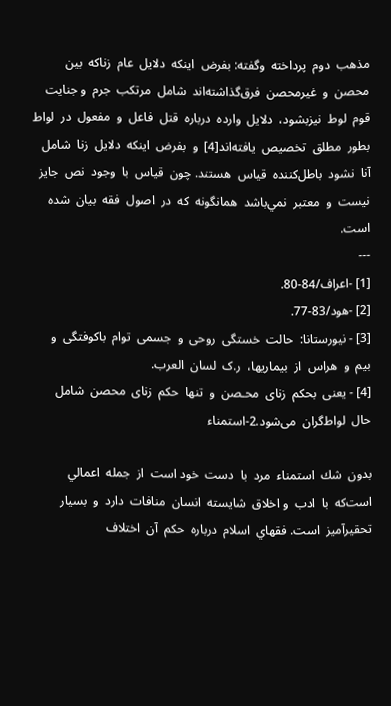مذهب  دوم  پرداخته  وگفته‌: بفرض  اينکه  دلايل  عام  زناکه  بين  محصن  و  غيرمحصن  فرق‌گذاشته‌اند  شامل  مرتکب  جرم  و جنايت  قوم  لوط  نيزبشود،  دلايل  وارده  درباره  قتل  فاعل  و  مفعول  در  لواط  بطور  مطلق  تخصيص  يافته‌اند[4]  و  بفرض  اينکه  دلايل  زنا  شامل  آنا  نشود  باطل‌کننده  قياس  هستند. چون  قياس  با  وجود  نص  جايز  نيست  و  معتبر  نمي‌باشد  همانگونه  که  در  اصول  فقه  بيان  شده  است‌.
---
[1] -اعراف/84-80.
[2] -هود/83-77.
[3] - نیورستانا:  حالت  خستگی  روحی  و  جسمی  توام  باکوفتگی  و  بیم  و  هراس  از  بیماریها،  ر.ک  لسان  العرب.
[4] - یعنی  بحکم  زنای  محـصن  و  تنها  حکم  زنای  محصن  شامل  حال  لواط‌گران  می‌شود.2-استمناء

بدون  شك  استمناء  مرد  با  دست  خود است  از  جمله  اعمالي  است‌كه  با  ادب  و اخلاق  شايسته  انسان  منافات  دارد  و  بسيار  تحقيرآميز  است‌. فقهاي  اسلام  درباره  حكم  آن  اختلاف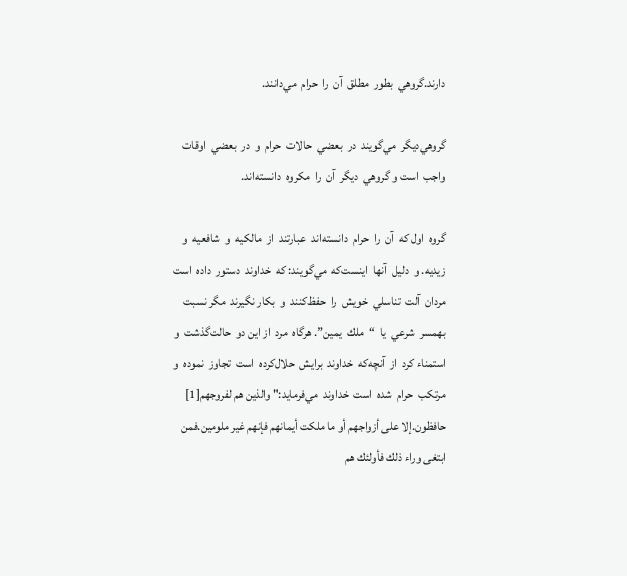دارند.گروهي  بطور  مطلق  آن  را  حرام  مي‌دانند.

گروهي‌ديگر  مي‌گويند  در  بعضي  حالات  حرام  و  در  بعضي  اوقات  واجب  است و گرو‌هي  ديگر  آن  را  مكروه  دانسته‌اند.

گروه  اول ‌كه  آن  را  حرام  دانسته‌اند  عبارتند  از  مالكيه  و  شافعيه  و  زيديه‌. و  دليل  آنها  اينست‌كه  مي‌گويند: كه  خداوند  دستور  داده  است  مردان  آلت  تناسلي  خويش  را  حفظ‌كنند  و  بكار نگيرند  مگر نسبت  بهمسر  شرعي  يا  “ملك  يمين‌”. هرگاه  مرد  از اين دو  حالت‌گذشت  و  استمناء‌ كرد  از  آنچه‌كه  خداوند  برايش  حلال‌كرده  است  تجاوز  نموده  و  مرتكب  حرام  شده  است  خداوند  مي‌فرمايد:" والذين هم لفروجهم[1] حافظون.إلا على أزواجهم أو ما ملكت أيمانهم فإنهم غير ملومين.فمن ابتغى وراء ذلك فأولئك هم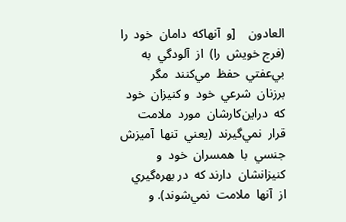العادون    [و  آنهاكه  دامان  خود  را  (فرج خويش  را)  از  آلودگي  به  بي‌عفتي  حفظ  مي‌كنند  مگر  برزنان  شرعي  خود  و كنيزان  خود كه  دراين‌كارشان  مورد  ملامت قرار  نمي‌گيرند  (يعني  تنها  آميزش  جنسي  با  همسران  خود  و كنيزانشان  دارند كه  در بهره‌گيري  از  آنها  ملامت  نمي‌شوند). و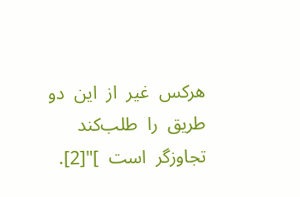هركس  غير  از  اين  دو  طريق  را  طلب‌كند تجاوزگر  است  ]"[2].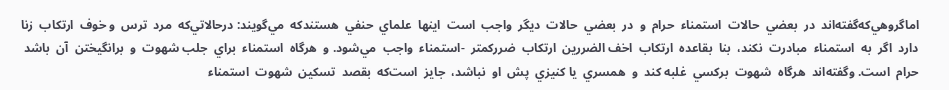اماگروهي‌كه‌گفته‌اند  در  بعضي  حالات  استمناء  حرام  و  در  بعضي  حالات  ديگر  واجب  است  اينها  علماي  حنفي  هستندكه  مي‌گويند: درحالاتي‌كه  مرد  ترس  و خوف  ارتكاب  زنا  دارد  اگر  به  استمناء  مبادرت  نكند،  بنا  بقاعده  ارتكاب  اخف الضررين  ارتكاب  ضرركمتر  -استمناء  واجب  مي‌شود. و  هرگاه  استمناء  براي  جلب شهوت  و  برانگيختن  آن  باشد  حرام  است‌. وگفته‌اند  هرگاه  شهوت  بركسي  غلبه ‌كند  و  همسري  يا كنيزي  پش  او  نباشد،  جايز  است‌كه  بقصد  تسكين  شهوت  استمناء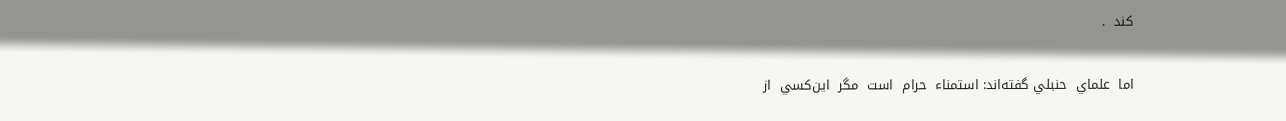كند  .

اما  علماي  حنبلي‌ گفته‌اند: استمناء  حرام  است  مگر  اين‌كسي  از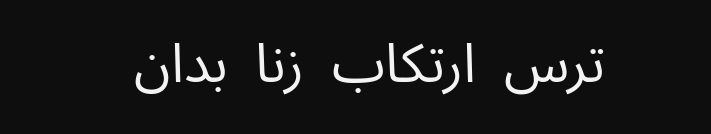ترس  ارتكاب  زنا  بدان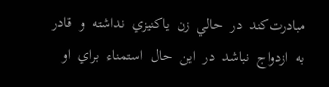مبادرت‌كند  در  حالي  زن  ياكنيزي  نداشته  و  قادر  به  ازدواج  نباشد  در  اين  حال  استمناء  براي  او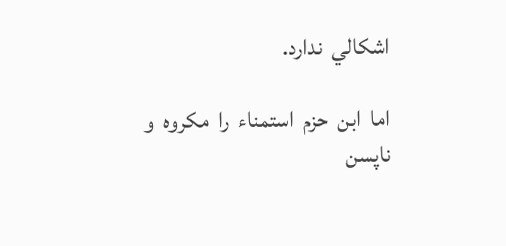اشكالي  ندارد.

اما  ابن  حزم  استمناء  را  مكروه  و  ناپسن